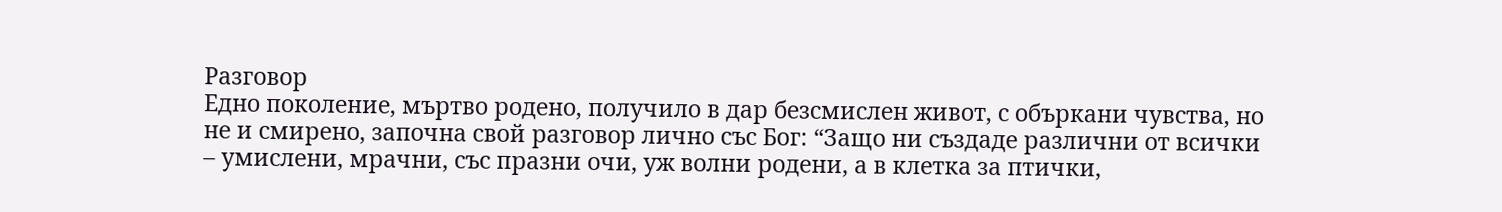Разговор
Едно поколение, мъртво родено, получило в дар безсмислен живот, с объркани чувства, но не и смирено, започна свой разговор лично със Бог: “Защо ни създаде различни от всички – умислени, мрачни, със празни очи, уж волни родени, а в клетка за птички,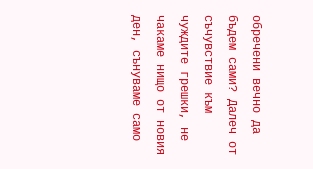обречени вечно да бъдем сами? Далеч от съчувствие към чуждите грешки, не чакаме нищо от новия ден, сънуваме само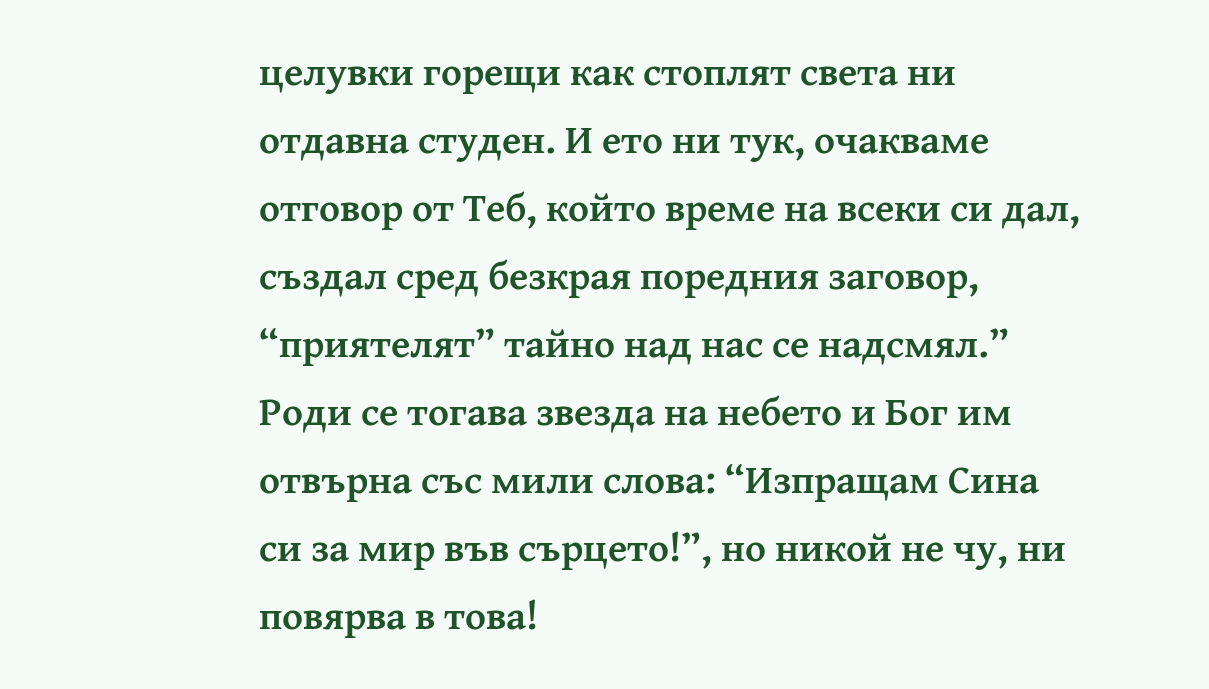целувки горещи как стоплят света ни отдавна студен. И ето ни тук, очакваме отговор от Теб, който време на всеки си дал, създал сред безкрая поредния заговор, “приятелят” тайно над нас се надсмял.” Роди се тогава звезда на небето и Бог им отвърна със мили слова: “Изпращам Сина си за мир във сърцето!”, но никой не чу, ни повярва в това!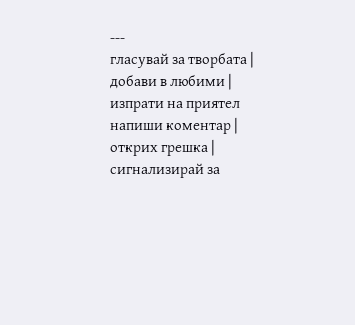---
гласувай за творбата |
добави в любими |
изпрати на приятел
напиши коментар |
открих грешка |
сигнализирай за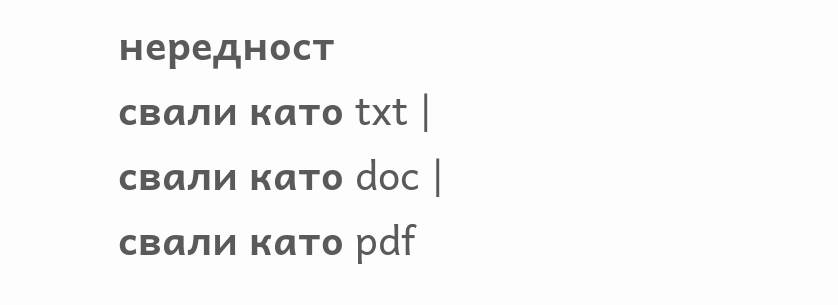нередност
свали като txt |
свали като doc |
свали като pdf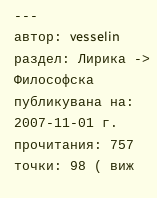---
автор: vesselin
раздел: Лирика -> Философска
публикувана на: 2007-11-01 г.
прочитания: 757
точки: 98 ( виж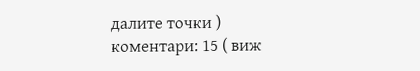далите точки )
коментари: 15 ( виж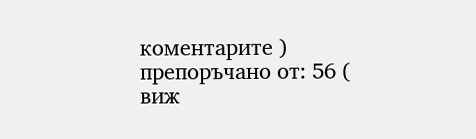коментарите )
препоръчано от: 56 ( виж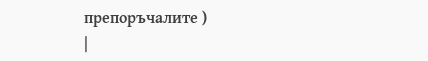препоръчалите )
|